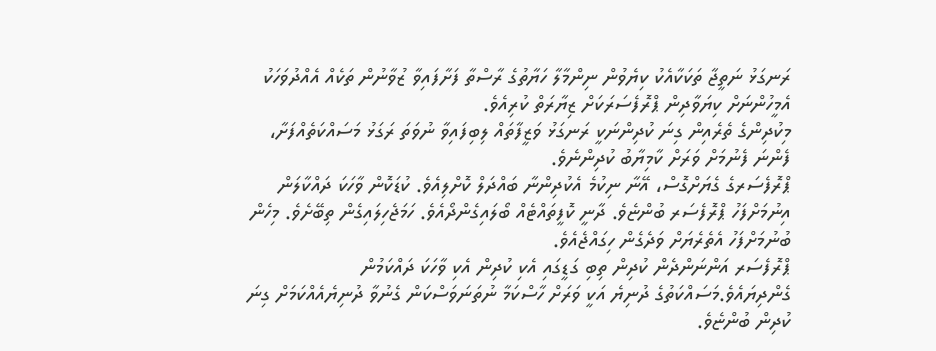ރަނގަޅު ނަތީޖާ ތަކަކާއެކު ކިޔެވުން ނިންމާލާ ހަޔާތުގެ ރާސްތާ ފަށާފައިވާ ޒުވާނުން ތަކެއް އެއްދުވަހަކު އެމީހުންނަށް ކިޔަވާދިން ޕްރޮފެސަރަކަށް ޒިޔާރަތް ކުރިއެވެ.
މިކުދިންގެ ތެރެއިން ގިނަ ކުދިންނަކީ ރަނގަޅު ވަޒީފާތައް ލިބިފައިވާ ނުވަތަ ރަގަޅު މަސައްކަތެއްފަށާ، ފެންނަ ފެނުމަށް ވަރަށް ކާމިޔާބު ކުދިންނެވެ.
ޕްރޮފެސަރގެ ގެޔަށްގޮސް، އޭނާ ނިކުމެ އެކުދިންނާ ބައްދަލް ކޮށްލިއެވެ. ކުޑަކޮން ވާހަކަ ދައްކާލަން އިނުމަށްފަހު ޕްރޮފެސަރ ބުންޏެވެ. ދާނީ ކޮފީތައްޓެއް ބޯލައިގެންދޯއެވެ. ހަމަޖެހިލައިގެން ތިބޭށެވެ. މިހެން ބުނުމަށްފަހު އެތެރެޔަށް ވަދެގެން ހިގައްޖެއެވެ.
ޕްރޮފެސަރ އަންނަންދެން ކުދިން ތިބި ގަޑީގައި އެކި ކުދިން އެކި ވާހަކަ ދައްކަމުން ގެންދިޔައެވެ.މަސައްކަތުގެ ދުނިޔެ އަކީ ވަރަށް ހާސްކަމާ ނުތަނަވަސްކަން ގެނުވާ ދުނިޔެއެއްކަމަށް ގިނަ ކުދިން ބުންޏެވެ.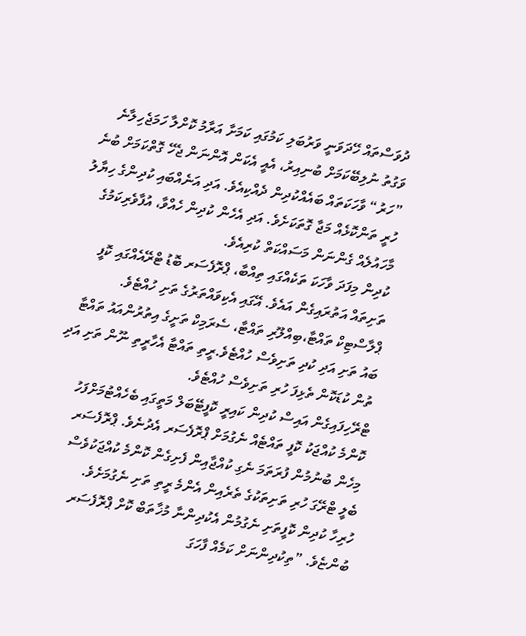ދުވަސްތައް ހޭދަވަނީ ވަރުބަލި ކަމުގައި ކަމަށާ އަރާމު ކޮށްލާ ހަމަޖެހިލާނެ ވަގުތު ނުލިބޭކަމަށް ބުނިއިރު، އެއީ އެކަން އޮންނަން ޖެހޭ ގޮތްކަމަށް ބުނެ ”ހަރު“ ވާހަކަތައް ބައެއްކުދިން ދެއްކިއެވެ. އަދި އަނެއްބައި ކުދިންގެ ހިޔާލު ހުރީ ތަންކޮޅެއް މަޖާ ގޮތަކަށެވެ. އަދި އެހެން ކުދިން ހެއްވާ، އުފާވެރިކަމުގެ މާހައުލެއް ގެންނަން މަސައްކަތް ކުރިއެވެ.
ކުދިން މިފަދަ ވާހަކަ ތަކެއްގައި ތިއްބާ، ޕްރޮފެސަރ ބޮޑު ޓްރޭއެއްގައި ކޮފީ ތަށިތައް އަތުރައިގެން އައެވެ. އޭގައި އެކިވައްތަރުގެ ތަށި ހުއްޓެވެ. ޕްލާސްޓިކް ތައްޓާ،ބިއްލޫރި ތައްޓާ، ސެރަމިކް ތަށީގެ އިތުރުންއައު ތައްޓާ ބައު ތަށި އަދި ކުދި ތަށިވެސް ހުއްޓެވެ.ރީތި ތައްޓާ އެހާރީތި ނޫން ތަށި އަދި ތުން ކުޑަކޮން ތެޅިފަ ހުރި ތަށިވެސް ހުއްޓެވެ.
ޓްރޭހިފައިގެން އައިސް ކުދިން ކައިރީ ކޮފީޓޭބަލް މަތީގައި ބެހެއްޓުމަށްފަހު ކޮންމެ ކުއްޖަކު ކޮފީ ތައްޓެއް ނެގުމަށް ޕްރޮފެސަރ އެދުނެވެ. ޕްރޮފެސަރ މިހެން ބުނުމުން ފުރަތަމަ ނެގި ކުއްޖާއިން ފެށިގެން ކޮންމެ ކުއްޖަކުވެސް ބެލީ ޓްރޭގަ ހުރި ތަށިތަކުގެ ތެރެއިން އެންމެ ރީތި ތަށި ނެގުމަށެވެ.
ހުރިހާ ކުދިން ކޮފީތަށި ނެގުމުން އެކުދިންނާ މުޚާތަބް ކޮށް ޕްރޮފެސަރ ބުންޏެވެ. ”ތިކުދިންނަށް ކަމެއް ފާހަގަ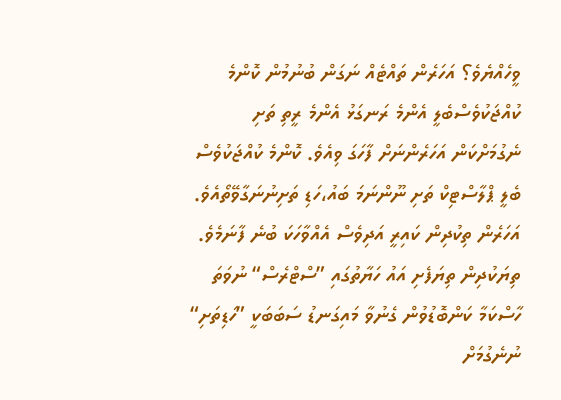ވީހެއްޔެވެ؟ އަހަރެން ތައްޓެއް ނަގަން ބުނުމުން ކޮންމެ ކުއްޖަކުވެސްބެލީ އެންމެ ރަނގަޅު އެންމެ ރީތި ތަށި ނެގުމަށްކަން އަހަރެންނަށް ފާހަގަ ވިއެވެ. ކޮންމެ ކުއްޖަކުވެސް ބެލީ ޕްލާސްޓިކް ތަށި ނޫންނަމަ ބައު،ހަޑި ތަށިނުނަގާވޭތޯއެވެ.
އަހަރެން ތިކުދިން ކައިރީ އަދިވެސް އެއްވާހަކަ ބުނެ ފާނަމެވެ. ތިޔަކުދިން ތިޔަފެށި އައު ހަޔާތުގައި ”ސްޓްރެސް“ ނުވަތަ ހާސްކަމާ ކަންބޮޑުވުން ގެނުވާ މައިގަނޑު ސަބަބަކީ ”ހަޑިތަށި“ ނުނެގުމަށް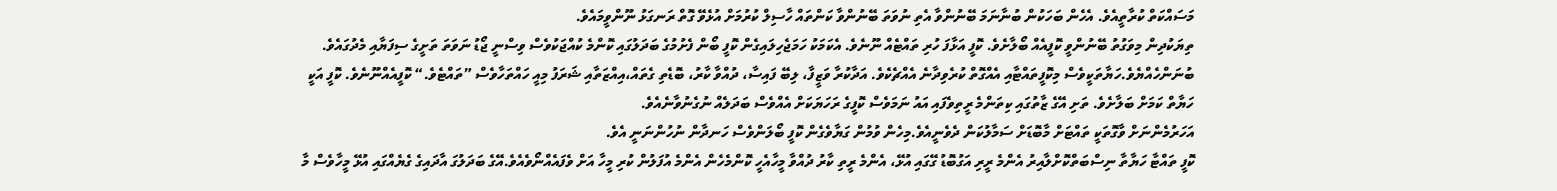މަސައްކަތް ކުރާތީއެވެ. އެހެން ބަހަކުން ބުނާނަމަ ބޭނުންވާ އެތި ނުވަތަ ބޭނުންވާ ކަންތައް ހާސިލް ކުރުމަށް އުޅެވޭ ގޮތް ރަނގަޅު ނޫންވީމައެވެ.
ތިޔަކުދިން މިވަގުތު ބޭނުންވީ ކޮފީއެއް ބޯލާށެވެ. ކޮފީ އަޅާފަ ހުރި ތައްޓެއް ނޫނެވެ. އެކަމަކު ހަމަޖެހިލައިގެން ކޮފީ ބޯން ފެށުމުގެ ބަދަލުގައި ކޮންމެ ކުއްޖަކުވެސް ވިސްނީ ޖޯޑު ނަވަތަ ތަށީގެ ސިފަޔާއި މެދުގައެވެ.
ބުނަންހެއްޔެވެ.ހަޔާތަކީވެސް މިކޮފީތައްޓާއި އެއްގޮތް ކުރެވިދާނެ އެއްޗެކެވެ. އަދާކުރާ ވަޒީފާ، ލިބޭ ފައިސާ، ދުއްވާ ކާރު، ބޮޑެތި ގެތައް،އިއްޒަތާއި ޝަރަފު މިއީ ހައްތަހާވެސް ”ތައްޓެވެ.“ ކޮފީއެއްނޫނެވެ. ކޮފީ އަކީ ހަޔާތް ކަމަށް ބަލާށެވެ. ތަށި އޭގެ ޒާތުގައި ކިތަންމެ ރީތިވެފައި އައު ނަމަވެސް ކޮފީގެ ރަހަޔަކަށް އެއްވެސް ބަދަލެއް ނުގެނުވާނެއެވެ.
އަހަރުމެންނަށް ވާގޮތަކީ ތައްޓަށް މާބޮޑަށް ސަމާލުކަން ދެވެނީއެވެ.މިހެން ވުމުން ގަޔާވެގެން ކޮފީ ބޯލަންވެސް ހަނދާން ނުހުންނަނީ އެވެ.
ކޮފީ ތައްޓާ ހަޔާތާ ނިސްބަތްކޮށްލާއިރު އެންމެ ރީރި އަގުބޮޑު ގޭގައި އުޅޭ، އެންމެ ރީތި ކާރު ދުއްވާ މީހާއެހީ ކޮންމެހެން އެންމެ އުފަލުން ކުރި މީހާ އަށް ވެފައެއްނޯވެއެވެ.އޭގެ ބަދަލުގަ އާދައިގެ ގެޔެއްގައި އުޅޭ މީހާވެސް މާ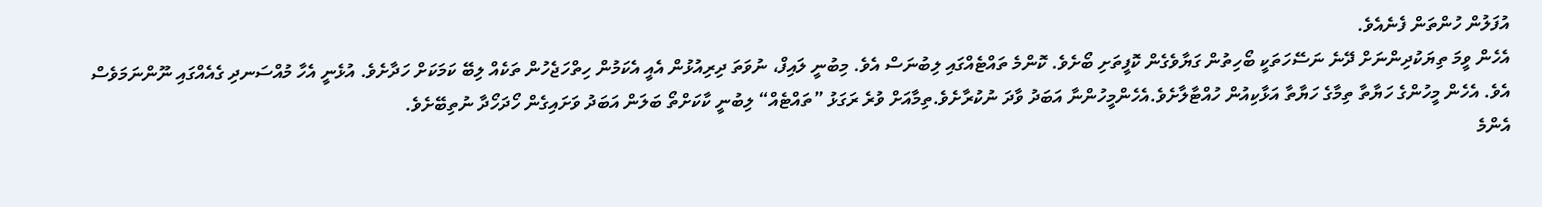އުފަލުން ހުންތަން ފެނެއެވެ.
އެހެން ވީމަ ތިޔަކުދިންނަށް ދޭނެ ނަސޭހަތަކީ ބޯހިތުން ގަޔާވެގެން ކޮފީތަށި ބޯށެވެ. ކޮންމެ ތައްޓެއްގައި ލިބުނަސް އެވެ. މިބުނީ ލައިފް، ނުވަތަ ދިރިއުޅުން އެއީ އެކަމުން ހިތްހަޖެހުން ތަކެއް ލިބޭ ކަމަކަށް ހަދާށެވެ. އުޅެނީ އެހާ މުއްސަނދި ގެއެއްގައި ނޫންނަމަވެސް އެވެ. އެހެން މީހުންގެ ހަޔާތާ ތިމާގެ ހަޔާތާ އަޅާކިއުން ހުއްޓާލާށެވެ.އެހެންމީހުންނާ އަބަދު ވާދަ ނުކުރާށެވެ.ތިމާއަށް ވުރެ ރަގަޅު ”ތައްޓެއް“ ލިބުނީ ކާކަށްތޯ ބަލަން އަބަދު ވަށައިގެން ހޯދަހޯދާ ނުތިބޭށެވެ.
އެންމެ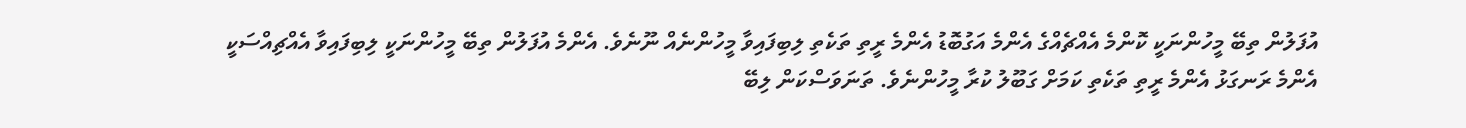އުފަލުން ތިބޭ މީހުންނަކީ ކޮންމެ އެއްޗެއްގެ އެންމެ އަގުބޮޑު އެންމެ ރީތި ތަކެތި ލިބިފައިވާ މީހުންނެއް ނޫނެވެ. އެންމެ އުފަލުން ތިބޭ މީހުންނަކީ ލިބިފައިވާ އެއްޗިއްސަކީ އެންމެ ރަނގަޅު އެންމެ ރީތި ތަކެތި ކަމަށް ގަބޫލު ކުރާ މީހުންނެވެ. ތަނަވަސްކަން ލިބޭ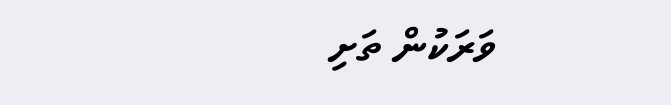ވަރަކުން ތަށި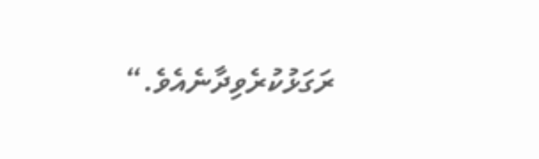ރަގަޅުކުރެވިދާނެއެވެ.“